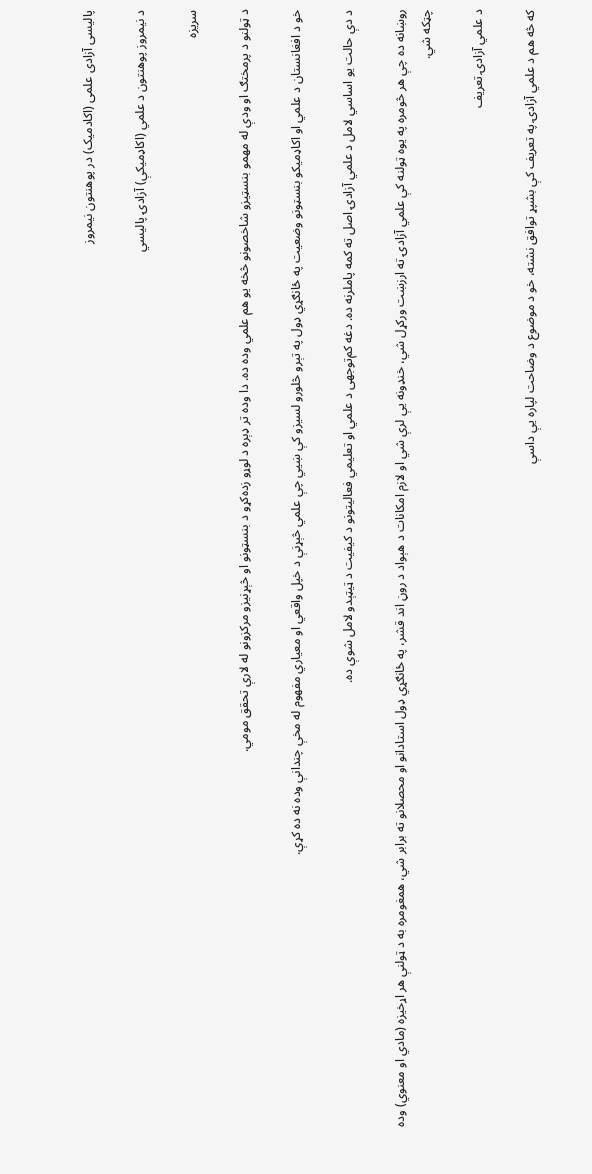پالیسی آزادی علمی (اکادمیک) در پوهنتون نیمروز

د نیمروز پوهنتون د علمي (اکاډميکې) آزادۍ پالیسي

سریزه

د ټولنو د پرمختګ او ودې له مهمو بنسټیزو شاخصونو څخه یو هم علمي وده ده. دا وده تر ډېره د لوړو زده‌کړو د بنسټونو او څېړنیزو مرکزونو له لارې تحقق مومي.

خو د افغانستان د علمي او اکاډمیکو بنسټونو وضعیت په ځانګړي ډول په تېرو څلورو لسیزو کې ښيي چې علمي څېړنې د خپل واقعي او معیاري مفهوم له مخې چندانې وده نه ده کړې.

د دې حالت یو اساسي لامل د علمي آزادۍ اصل ته کمه پاملرنه ده. دغه کم‌توجهی د علمي او تعلیمي فعالیتونو د کیفیت د ټیټېدو لامل شوې ده.

روښانه ده چې هر څومره په یوه ټولنه کې علمي آزادۍ ته ارزښت ورکړل شي، خنډونه یې لرې شي او لازم امکانات د هېواد د روڼ اند قشر، په ځانګړي ډول استادانو او محصلانو ته برابر شي، همغومره به د ټولنې هر اړخیزه (مادي او معنوي) وده چټکه شي.

د علمي آزادۍ تعریف

که څه هم د علمي آزادۍ په تعریف کې بشپړ توافق نشته، خو د موضوع د وضاحت لپاره یې داسې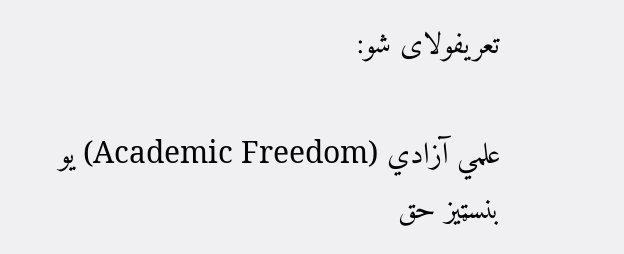تعریفولای شو:

علمي آزادي (Academic Freedom) یو بنسټیز حق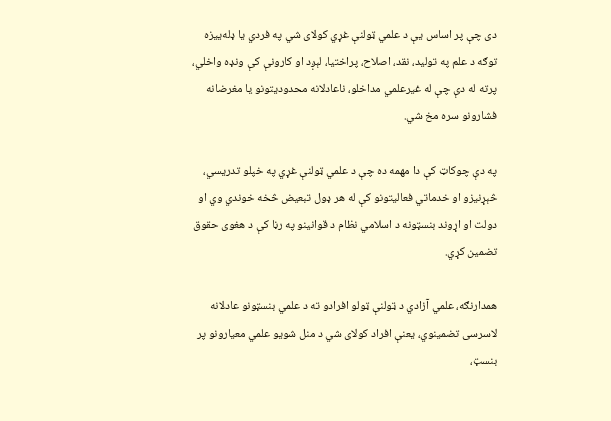دی چې پر اساس یې د علمي ټولنې غړي کولای شي په فردي یا ډله‌ییزه توګه د علم په تولید، نقد، اصلاح، پراختیا، لېږد او کارونې کې ونډه واخلي، پرته له دې چې له غیرعلمي مداخلو، ناعادلانه محدودیتونو یا مغرضانه فشارونو سره مخ شي.

په دې چوکاټ کې دا مهمه ده چې د علمي ټولنې غړي په خپلو تدریسي، څېړنیزو او خدماتي فعالیتونو کې له هر ډول تبعیض څخه خوندي وي او دولت او اړوند بنسټونه د اسلامي نظام د قوانینو په رڼا کې د هغوی حقوق تضمین کړي.

همدارنګه، علمي آزادي د ټولنې ټولو افرادو ته د علمي بنسټونو عادلانه لاسرسی تضمینوي، یعنې افراد کولای شي د منل شویو علمي معیارونو پر بنسټ،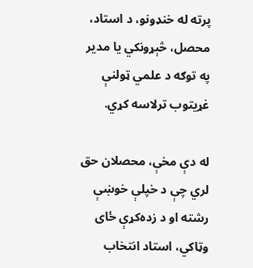پرته له خنډونو، د استاد، محصل، څېړونکي یا مدیر په توګه د علمي ټولنې غړیتوب ترلاسه کړي.

له دې مخې، محصلان حق لري چې د خپلې خوښې رشته او د زده‌کړې ځای وټاکي، استاد انتخاب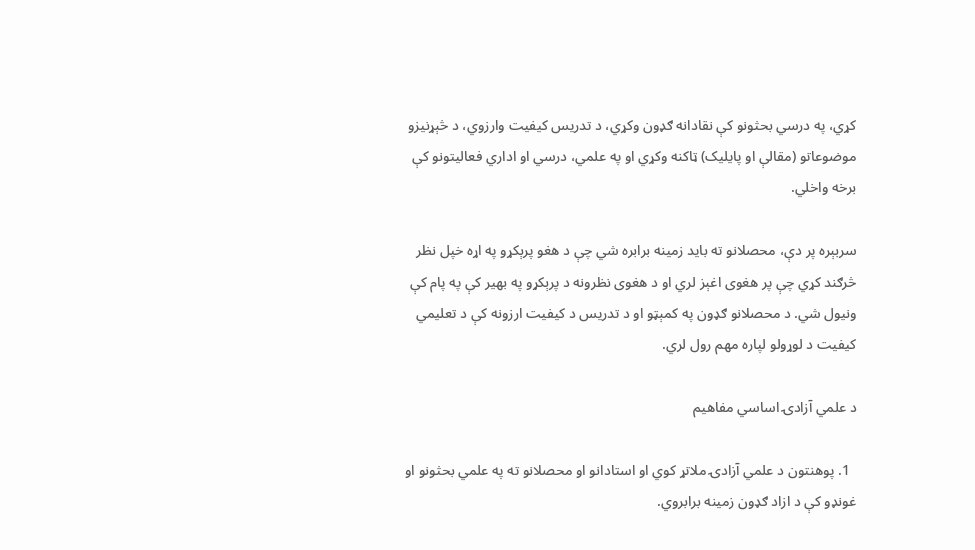کړي، په درسي بحثونو کې نقادانه ګډون وکړي، د تدریس کیفیت وارزوي، د څېړنیزو موضوعاتو (مقالې او پایلیک) ټاکنه وکړي او په علمي، درسي او اداري فعالیتونو کې برخه واخلي.

سربېره پر دې، محصلانو ته باید زمینه برابره شي چې د هغو پرېکړو په اړه خپل نظر څرګند کړي چې پر هغوی اغېز لري او د هغوی نظرونه د پرېکړو په بهیر کې په پام کې ونیول شي. د محصلانو ګډون په کمېټو او د تدریس د کیفیت ارزونه کې د تعلیمي کیفیت د لوړولو لپاره مهم رول لري.

د علمي آزادۍ اساسي مفاهیم

  1. پوهنتون د علمي آزادۍ ملاتړ کوي او استادانو او محصلانو ته په علمي بحثونو او غونډو کې د ازاد ګډون زمینه برابروي.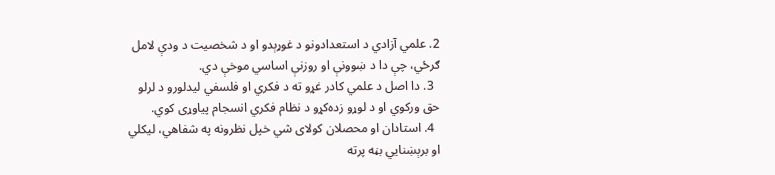2. علمي آزادي د استعدادونو د غوړېدو او د شخصیت د ودې لامل ګرځي، چې دا د ښوونې او روزنې اساسي موخې دي.
  3. دا اصل د علمي کادر غړو ته د فکري او فلسفي لیدلورو د لرلو حق ورکوي او د لوړو زده‌کړو د نظام فکري انسجام پیاوړی کوي.
  4. استادان او محصلان کولای شي خپل نظرونه په شفاهي، لیکلي او برېښنایي بڼه پرته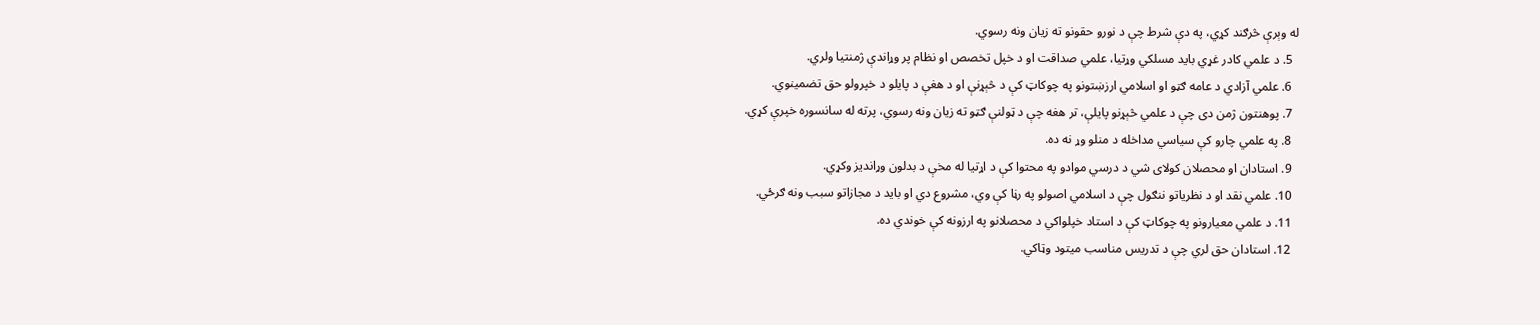له وېرې څرګند کړي، په دې شرط چې د نورو حقونو ته زیان ونه رسوي.
  5. د علمي کادر غړي باید مسلکي وړتیا، علمي صداقت او د خپل تخصص او نظام پر وړاندې ژمنتیا ولري.
  6. علمي آزادي د عامه ګټو او اسلامي ارزښتونو په چوکاټ کې د څېړنې او د هغې د پایلو د خپرولو حق تضمینوي.
  7. پوهنتون ژمن دی چې د علمي څېړنو پایلې، تر هغه چې د ټولنې ګټو ته زیان ونه رسوي، پرته له سانسوره خپرې کړي.
  8. په علمي چارو کې سیاسي مداخله د منلو وړ نه ده.
  9. استادان او محصلان کولای شي د درسي موادو په محتوا کې د اړتیا له مخې د بدلون وړاندیز وکړي.
  10. علمي نقد او د نظریاتو ننګول چې د اسلامي اصولو په رڼا کې وي، مشروع دي او باید د مجازاتو سبب ونه ګرځي.
  11. د علمي معیارونو په چوکاټ کې د استاد خپلواکي د محصلانو په ارزونه کې خوندي ده.
  12. استادان حق لري چې د تدریس مناسب میتود وټاکي.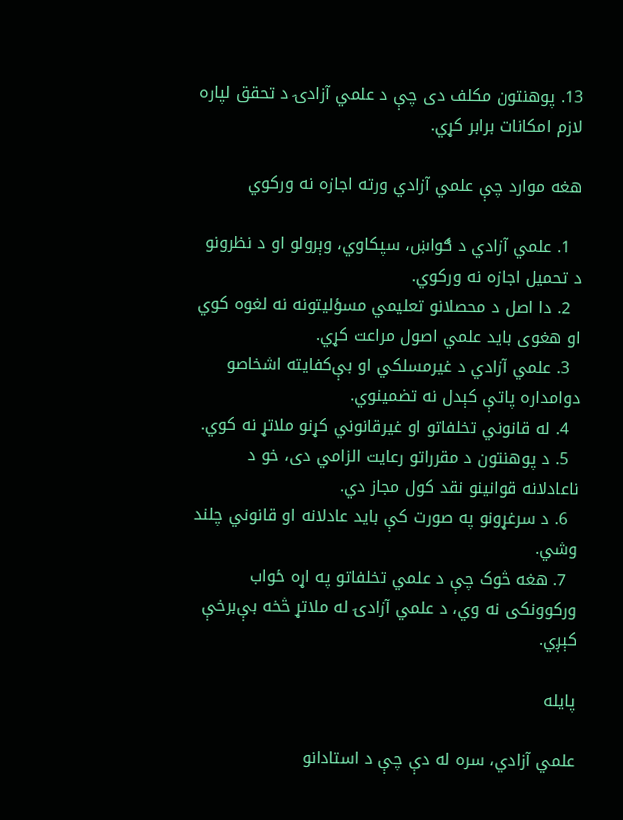13. پوهنتون مکلف دی چې د علمي آزادۍ د تحقق لپاره لازم امکانات برابر کړي.

هغه موارد چې علمي آزادي ورته اجازه نه ورکوي

  1. علمي آزادي د ګواښ، سپکاوي، وېرولو او د نظرونو د تحمیل اجازه نه ورکوي.
  2. دا اصل د محصلانو تعلیمي مسؤلیتونه نه لغوه کوي او هغوی باید علمي اصول مراعت کړي.
  3. علمي آزادي د غیرمسلکي او بې‌کفایته اشخاصو دوامداره پاتې کېدل نه تضمینوي.
  4. له قانوني تخلفاتو او غیرقانوني کړنو ملاتړ نه کوي.
  5. د پوهنتون د مقرراتو رعایت الزامي دی، خو د ناعادلانه قوانینو نقد کول مجاز دي.
  6. د سرغړونو په صورت کې باید عادلانه او قانوني چلند وشي.
  7. هغه څوک چې د علمي تخلفاتو په اړه ځواب ورکوونکی نه وي، د علمي آزادۍ له ملاتړ څخه بې‌برخې کېږي.

پایله

علمي آزادي، سره له دې چې د استادانو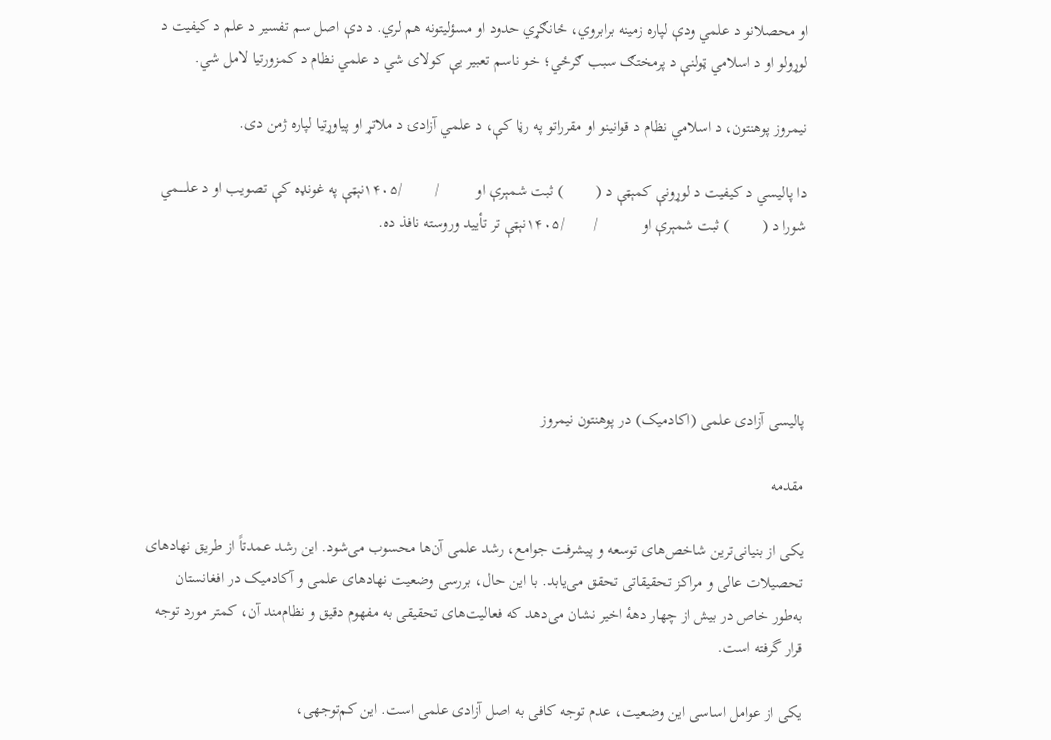او محصلانو د علمي ودې لپاره زمینه برابروي، ځانګړي حدود او مسؤلیتونه هم لري. د دې اصل سم تفسیر د علم د کیفیت د لوړولو او د اسلامي ټولنې د پرمختګ سبب ګرځي؛ خو ناسم تعبیر یې کولای شي د علمي نظام د کمزورتیا لامل شي.

نیمروز پوهنتون، د اسلامي نظام د قوانینو او مقرراتو په رڼا کې، د علمي آزادۍ د ملاتړ او پیاوړتیا لپاره ژمن دی.

دا پالیسي د کیفیت د لوړونې کمېټې د (        ) ثبت شمېرې او         /        /۱۴۰۵نېټې په غونډه کې تصویب او د علـــــمي شورا د (        ) ثبت شمېرې او           /       /۱۴۰۵نېټې تر تأیید وروسته نافذ ده.





پالیسی آزادی علمی (اکادمیک) در پوهنتون نیمروز

مقدمه

یکی از بنیانی‌ترین شاخص‌های توسعه و پیشرفت جوامع، رشد علمی آن‌ها محسوب می‌شود. این رشد عمدتاً از طریق نهادهای تحصیلات عالی و مراکز تحقیقاتی تحقق می‌یابد. با این حال، بررسی وضعیت نهادهای علمی و آکادمیک در افغانستان به‌طور خاص در بیش از چهار دههٔ اخیر نشان می‌دهد که فعالیت‌های تحقیقی به مفهوم دقیق و نظام‌مند آن، کمتر مورد توجه قرار گرفته است.

یکی از عوامل اساسی این وضعیت، عدم توجه کافی به اصل آزادی علمی است. این کم‌توجهی،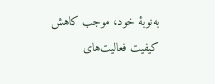به‌نوبهٔ خود، موجب کاهش کیفیت فعالیت‌های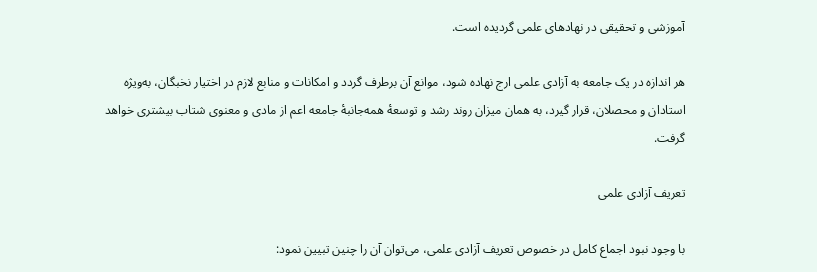آموزشی و تحقیقی در نهادهای علمی گردیده است.

هر اندازه در یک جامعه به آزادی علمی ارج نهاده شود، موانع آن برطرف گردد و امکانات و منابع لازم در اختیار نخبگان، به‌ویژه استادان و محصلان، قرار گیرد، به همان میزان روند رشد و توسعهٔ همه‌جانبهٔ جامعه اعم از مادی و معنوی شتاب بیشتری خواهد گرفت.

تعریف آزادی علمی

با وجود نبود اجماع کامل در خصوص تعریف آزادی علمی، می‌توان آن را چنین تبیین نمود: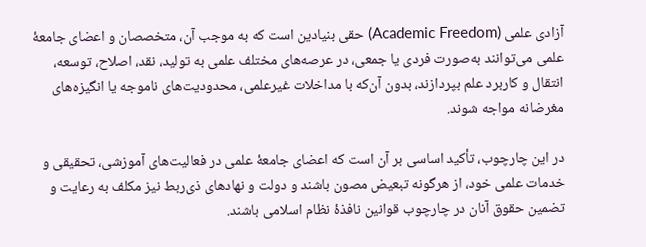آزادی علمی (Academic Freedom) حقی بنیادین است که به موجب آن، متخصصان و اعضای جامعهٔ علمی می‌توانند به‌صورت فردی یا جمعی، در عرصه‌های مختلف علمی به تولید، نقد، اصلاح، توسعه، انتقال و کاربرد علم بپردازند، بدون آن‌که با مداخلات غیرعلمی، محدودیت‌های ناموجه یا انگیزه‌های مغرضانه مواجه شوند.

در این چارچوب، تأکید اساسی بر آن است که اعضای جامعهٔ علمی در فعالیت‌های آموزشی، تحقیقی و خدمات علمی خود، از هرگونه تبعیض مصون باشند و دولت و نهادهای ذی‌ربط نیز مکلف به رعایت و تضمین حقوق آنان در چارچوب قوانین نافذهٔ نظام اسلامی باشند.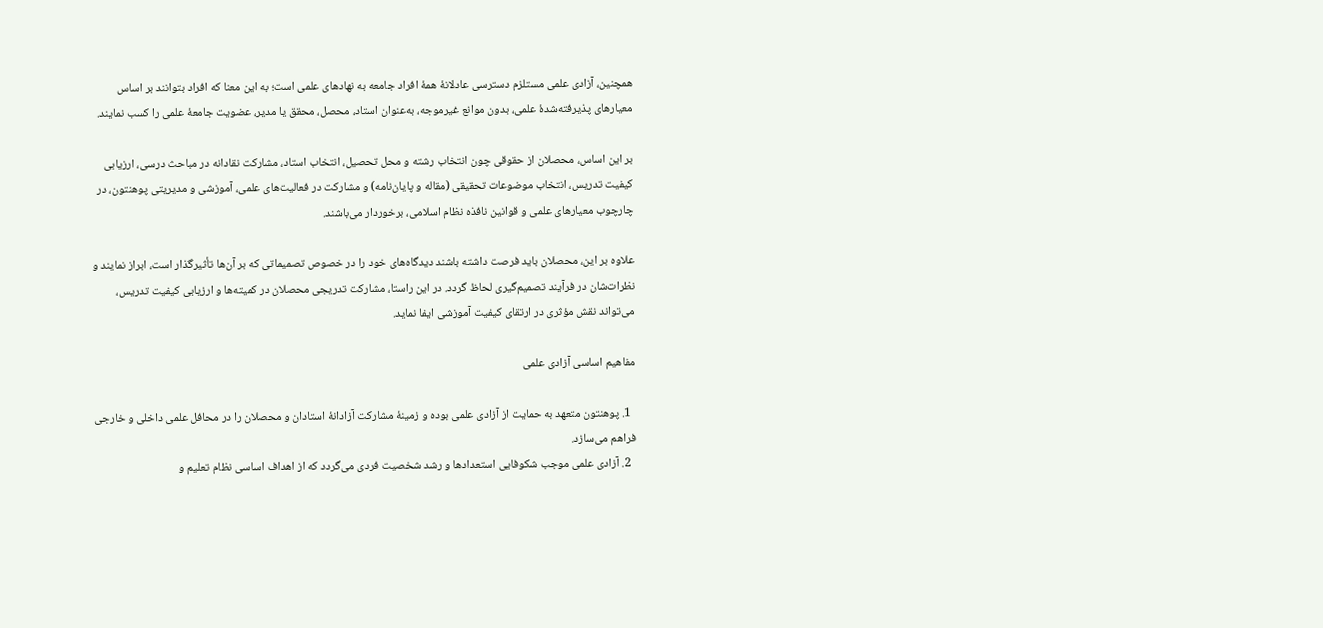همچنین، آزادی علمی مستلزم دسترسی عادلانهٔ همهٔ افراد جامعه به نهادهای علمی است؛ به این معنا که افراد بتوانند بر اساس معیارهای پذیرفته‌شدهٔ علمی، بدون موانع غیرموجه، به‌عنوان استاد، محصل، محقق یا مدیر، عضویت جامعهٔ علمی را کسب نمایند.

بر این اساس، محصلان از حقوقی چون انتخاب رشته و محل تحصیل، انتخاب استاد، مشارکت نقادانه در مباحث درسی، ارزیابی کیفیت تدریس، انتخاب موضوعات تحقیقی (مقاله و پایان‌نامه) و مشارکت در فعالیت‌های علمی، آموزشی و مدیریتی پوهنتون، در چارچوب معیارهای علمی و قوانین نافذه نظام اسلامی، برخوردار می‌باشند.

علاوه بر این، محصلان باید فرصت داشته باشند دیدگاه‌های خود را در خصوص تصمیماتی که بر آن‌ها تأثیرگذار است، ابراز نمایند و نظرات‌شان در فرآیند تصمیم‌گیری لحاظ گردد. در این راستا، مشارکت تدریجی محصلان در کمیته‌ها و ارزیابی کیفیت تدریس، می‌تواند نقش مؤثری در ارتقای کیفیت آموزشی ایفا نماید.

مفاهیم اساسی آزادی علمی

  1. پوهنتون متعهد به حمایت از آزادی علمی بوده و زمینهٔ مشارکت آزادانهٔ استادان و محصلان را در محافل علمی داخلی و خارجی فراهم می‌سازد.
  2. آزادی علمی موجب شکوفایی استعدادها و رشد شخصیت فردی می‌گردد که از اهداف اساسی نظام تعلیم و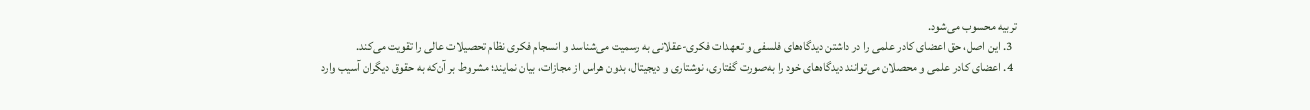تربیه محسوب می‌شود.
  3. این اصل، حق اعضای کادر علمی را در داشتن دیدگاه‌های فلسفی و تعهدات فکری-عقلانی به رسمیت می‌شناسد و انسجام فکری نظام تحصیلات عالی را تقویت می‌کند.
  4. اعضای کادر علمی و محصلان می‌توانند دیدگاه‌های خود را به‌صورت گفتاری، نوشتاری و دیجیتال، بدون هراس از مجازات، بیان نمایند؛ مشروط بر آن‌که به حقوق دیگران آسیب وارد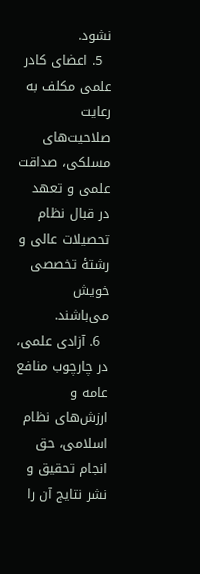نشود.
  5. اعضای کادر علمی مکلف به رعایت صلاحیت‌های مسلکی، صداقت علمی و تعهد در قبال نظام تحصیلات عالی و رشتهٔ تخصصی خویش می‌باشند.
  6. آزادی علمی، در چارچوب منافع عامه و ارزش‌های نظام اسلامی، حق انجام تحقیق و نشر نتایج آن را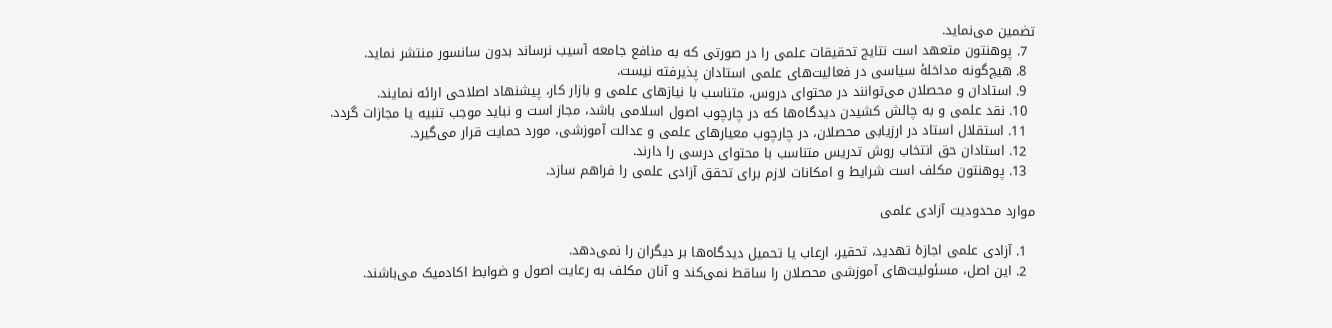تضمین می‌نماید.
  7. پوهنتون متعهد است نتایج تحقیقات علمی را در صورتی که به منافع جامعه آسیب نرساند بدون سانسور منتشر نماید.
  8. هیچ‌گونه مداخلهٔ سیاسی در فعالیت‌های علمی استادان پذیرفته نیست.
  9. استادان و محصلان می‌توانند در محتوای دروس، متناسب با نیازهای علمی و بازار کار، پیشنهاد اصلاحی ارائه نمایند.
  10. نقد علمی و به چالش کشیدن دیدگاه‌ها که در چارچوب اصول اسلامی باشد، مجاز است و نباید موجب تنبیه یا مجازات گردد.
  11. استقلال استاد در ارزیابی محصلان، در چارچوب معیارهای علمی و عدالت آموزشی، مورد حمایت قرار می‌گیرد.
  12. استادان حق انتخاب روش تدریس متناسب با محتوای درسی را دارند.
  13. پوهنتون مکلف است شرایط و امکانات لازم برای تحقق آزادی علمی را فراهم سازد.

موارد محدودیت آزادی علمی

  1. آزادی علمی اجازهٔ تهدید، تحقیر، ارعاب یا تحمیل دیدگاه‌ها بر دیگران را نمی‌دهد.
  2. این اصل، مسئولیت‌های آموزشی محصلان را ساقط نمی‌کند و آنان مکلف به رعایت اصول و ضوابط اکادمیک می‌باشند.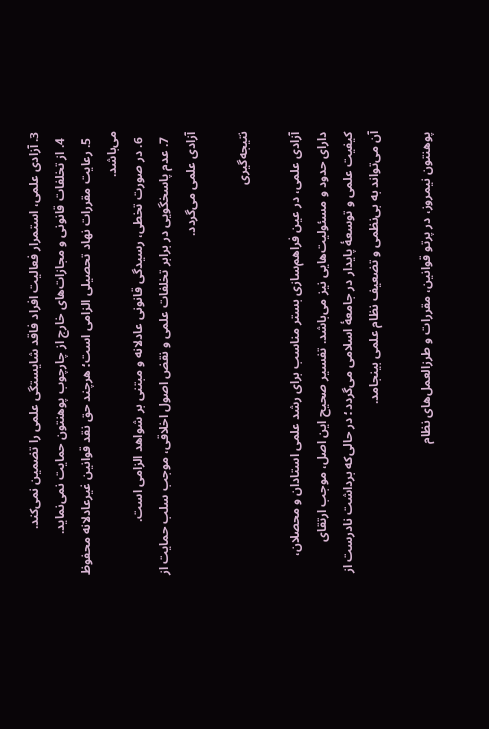3. آزادی علمی، استمرار فعالیت افراد فاقد شایستگی علمی را تضمین نمی‌کند.
  4. از تخلفات قانونی و مجازات‌های خارج از چارچوب پوهنتون حمایت نمی‌نماید.
  5. رعایت مقررات نهاد تحصیلی الزامی است؛ هرچند حق نقد قوانین غیرعادلانه محفوظ می‌باشد.
  6. در صورت تخطی، رسیدگی قانونی عادلانه و مبتنی بر شواهد الزامی است.
  7. عدم پاسخگویی در برابر تخلفات علمی و نقض اصول اخلاقی، موجب سلب حمایت از آزادی علمی می‌گردد.

نتیجه‌گیری

آزادی علمی، در عین فراهم‌سازی بستر مناسب برای رشد علمی استادان و محصلان، دارای حدود و مسئولیت‌هایی نیز می‌باشد. تفسیر صحیح این اصل، موجب ارتقای کیفیت علمی و توسعهٔ پایدار در جامعهٔ اسلامی می‌گردد؛ در حالی‌که برداشت نادرست از آن می‌تواند به بی‌نظمی و تضعیف نظام علمی بینجامد.

پوهنتون نیمروز، در پرتو قوانین، مقررات و طرزالعمل‌های نظام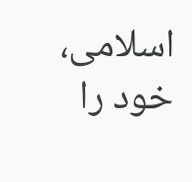اسلامی، خود را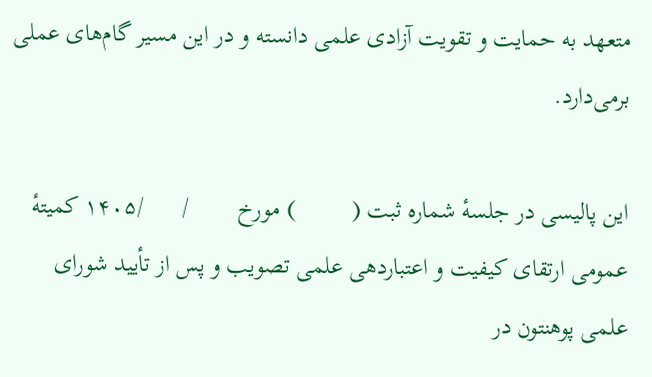متعهد به حمایت و تقویت آزادی علمی دانسته و در این مسیر گام‌های عملی برمی‌دارد.

این پالیسی در جلسهٔ شماره ثبت (         ) مورخ        /      /۱۴۰۵ کمیتهٔ عمومی ارتقای کیفیت و اعتباردهی علمی تصویب و پس از تأیید شورای علمی پوهنتون در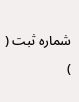شماره ثبت (       )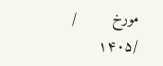مورخ        /       /۱۴۰۵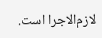لازم‌الاجرا است.